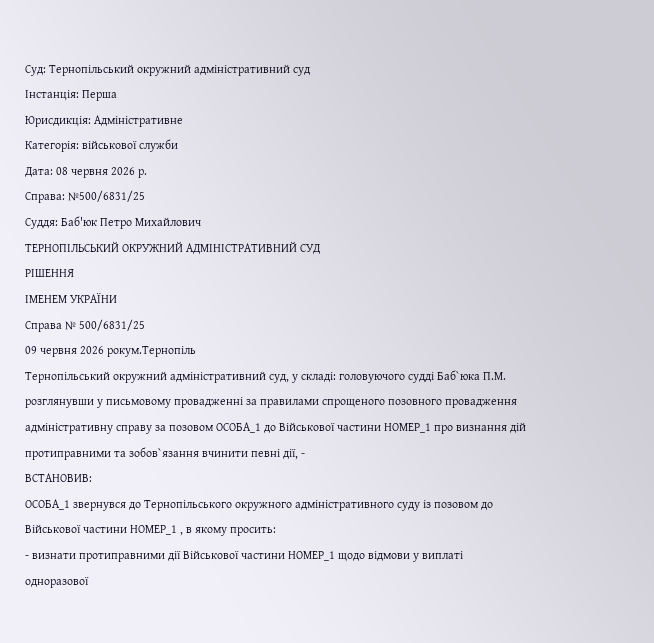Суд: Тернопільський окружний адміністративний суд
Інстанція: Перша
Юрисдикція: Адміністративне
Категорія: військової служби
Дата: 08 червня 2026 р.
Справа: №500/6831/25
Суддя: Баб'юк Петро Михайлович
ТЕРНОПІЛЬСЬКИЙ ОКРУЖНИЙ АДМІНІСТРАТИВНИЙ СУД
РІШЕННЯ
ІМЕНЕМ УКРАЇНИ
Справа № 500/6831/25
09 червня 2026 рокум.Тернопіль
Тернопільський окружний адміністративний суд, у складі: головуючого судді Баб`юка П.М. розглянувши у письмовому провадженні за правилами спрощеного позовного провадження адміністративну справу за позовом ОСОБА_1 до Військової частини НОМЕР_1 про визнання дій протиправними та зобов`язання вчинити певні дії, -
ВСТАНОВИВ:
ОСОБА_1 звернувся до Тернопільського окружного адміністративного суду із позовом до Військової частини НОМЕР_1 , в якому просить:
- визнати протиправними дії Військової частини НОМЕР_1 щодо відмови у виплаті одноразової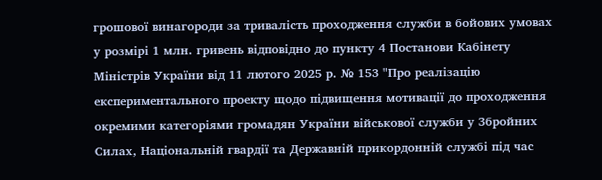грошової винагороди за тривалість проходження служби в бойових умовах у розмірі 1 млн. гривень відповідно до пункту 4 Постанови Кабінету Міністрів України від 11 лютого 2025 р. № 153 "Про реалізацію експериментального проекту щодо підвищення мотивації до проходження окремими категоріями громадян України військової служби у Збройних Силах, Національній гвардії та Державній прикордонній службі під час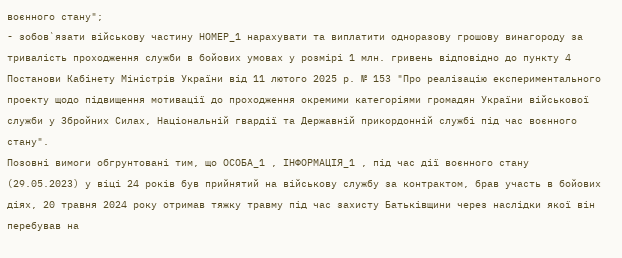воєнного стану";
- зобов`язати військову частину НОМЕР_1 нарахувати та виплатити одноразову грошову винагороду за тривалість проходження служби в бойових умовах у розмірі 1 млн. гривень відповідно до пункту 4 Постанови Кабінету Міністрів України від 11 лютого 2025 р. № 153 "Про реалізацію експериментального проекту щодо підвищення мотивації до проходження окремими категоріями громадян України військової служби у Збройних Силах, Національній гвардії та Державній прикордонній службі під час воєнного стану".
Позовні вимоги обгрунтовані тим, що ОСОБА_1 , ІНФОРМАЦІЯ_1 , під час дії воєнного стану (29.05.2023) у віці 24 років був прийнятий на військову службу за контрактом, брав участь в бойових діях, 20 травня 2024 року отримав тяжку травму під час захисту Батьківщини через наслідки якої він перебував на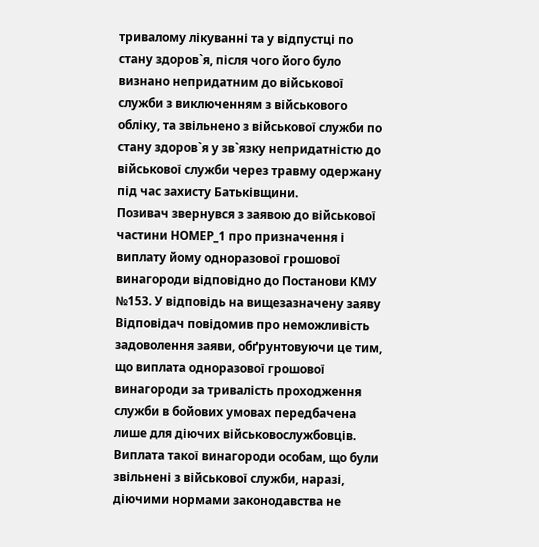тривалому лікуванні та у відпустці по стану здоров`я, після чого його було визнано непридатним до військової служби з виключенням з військового обліку, та звільнено з військової служби по стану здоров`я у зв`язку непридатністю до військової служби через травму одержану під час захисту Батьківщини.
Позивач звернувся з заявою до військової частини НОМЕР_1 про призначення і виплату йому одноразової грошової винагороди відповідно до Постанови КМУ №153. У відповідь на вищезазначену заяву Відповідач повідомив про неможливість задоволення заяви, обґрунтовуючи це тим, що виплата одноразової грошової винагороди за тривалість проходження служби в бойових умовах передбачена лише для діючих військовослужбовців. Виплата такої винагороди особам, що були звільнені з військової служби, наразі, діючими нормами законодавства не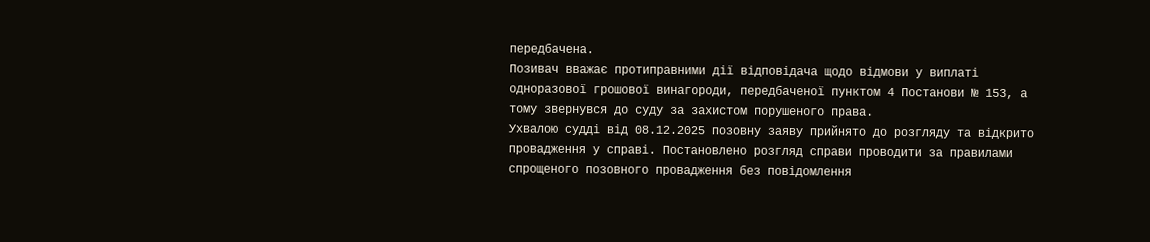передбачена.
Позивач вважає протиправними дії відповідача щодо відмови у виплаті одноразової грошової винагороди, передбаченої пунктом 4 Постанови № 153, а тому звернувся до суду за захистом порушеного права.
Ухвалою судді від 08.12.2025 позовну заяву прийнято до розгляду та відкрито провадження у справі. Постановлено розгляд справи проводити за правилами спрощеного позовного провадження без повідомлення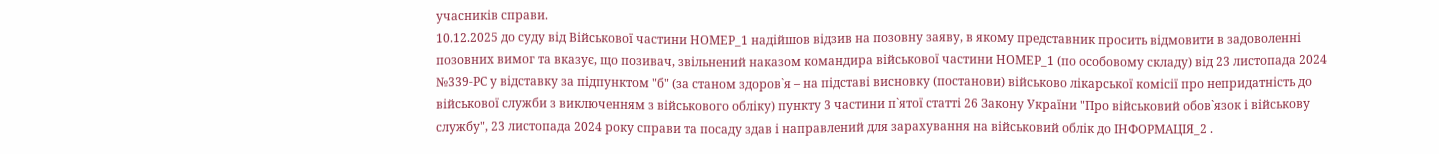учасників справи.
10.12.2025 до суду від Військової частини НОМЕР_1 надійшов відзив на позовну заяву, в якому представник просить відмовити в задоволенні позовних вимог та вказує, що позивач, звільнений наказом командира військової частини НОМЕР_1 (по особовому складу) від 23 листопада 2024 №339-РС у відставку за підпунктом "б" (за станом здоров`я – на підставі висновку (постанови) військово лікарської комісії про непридатність до військової служби з виключенням з військового обліку) пункту 3 частини п`ятої статті 26 Закону України "Про військовий обов`язок і військову службу", 23 листопада 2024 року справи та посаду здав і направлений для зарахування на військовий облік до ІНФОРМАЦІЯ_2 .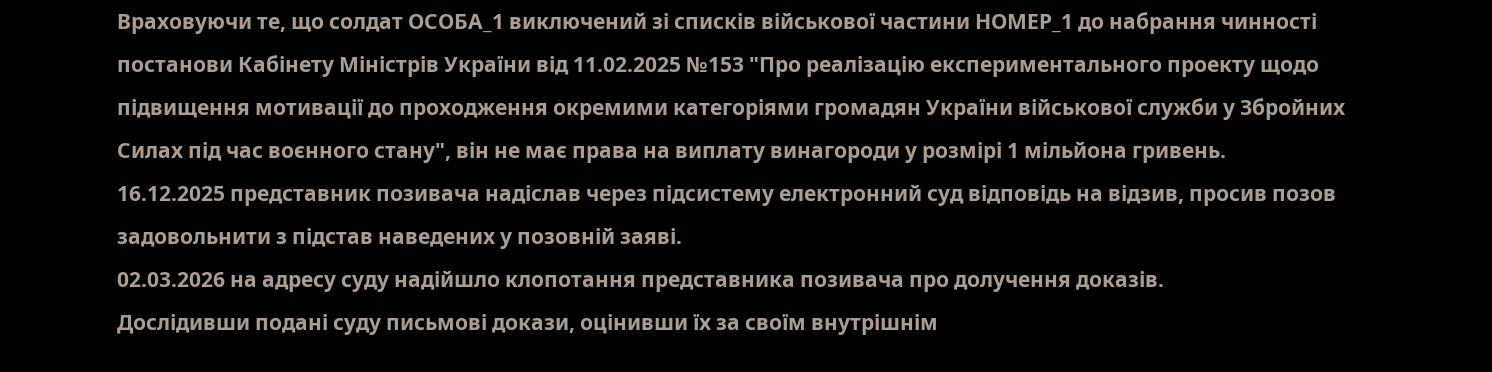Враховуючи те, що солдат ОСОБА_1 виключений зі списків військової частини НОМЕР_1 до набрання чинності постанови Кабінету Міністрів України від 11.02.2025 №153 "Про реалізацію експериментального проекту щодо підвищення мотивації до проходження окремими категоріями громадян України військової служби у Збройних Силах під час воєнного стану", він не має права на виплату винагороди у розмірі 1 мільйона гривень.
16.12.2025 представник позивача надіслав через підсистему електронний суд відповідь на відзив, просив позов задовольнити з підстав наведених у позовній заяві.
02.03.2026 на адресу суду надійшло клопотання представника позивача про долучення доказів.
Дослідивши подані суду письмові докази, оцінивши їх за своїм внутрішнім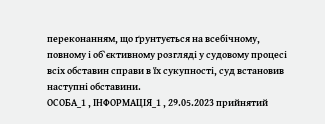переконанням, що ґрунтується на всебічному, повному і об`єктивному розгляді у судовому процесі всіх обставин справи в їх сукупності, суд встановив наступні обставини.
ОСОБА_1 , ІНФОРМАЦІЯ_1 , 29.05.2023 прийнятий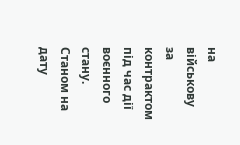на військову за контрактом під час дії воєнного стану. Станом на дату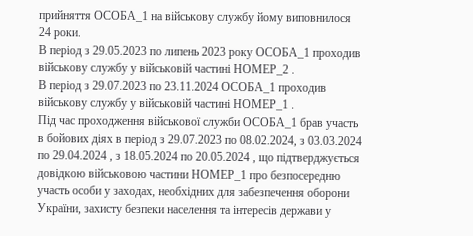прийняття ОСОБА_1 на військову службу йому виповнилося 24 роки.
В період з 29.05.2023 по липень 2023 року ОСОБА_1 проходив військову службу у військовій частині НОМЕР_2 .
В період з 29.07.2023 по 23.11.2024 ОСОБА_1 проходив військову службу у військовій частині НОМЕР_1 .
Під час проходження військової служби ОСОБА_1 брав участь в бойових діях в період з 29.07.2023 по 08.02.2024, з 03.03.2024 по 29.04.2024 , з 18.05.2024 по 20.05.2024 , що підтверджується довідкою військовою частини НОМЕР_1 про безпосередню участь особи у заходах, необхідних для забезпечення оборони України, захисту безпеки населення та інтересів держави у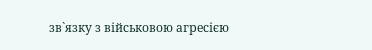зв`язку з військовою агресією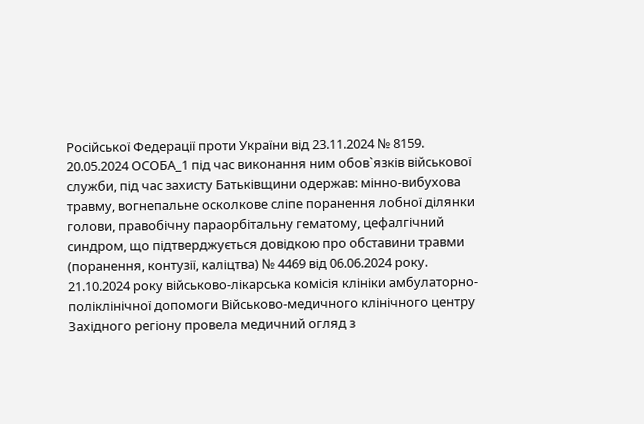Російської Федерації проти України від 23.11.2024 № 8159.
20.05.2024 ОСОБА_1 під час виконання ним обов`язків військової служби, під час захисту Батьківщини одержав: мінно-вибухова травму, вогнепальне осколкове сліпе поранення лобної ділянки голови, правобічну параорбітальну гематому, цефалгічний синдром, що підтверджується довідкою про обставини травми (поранення, контузії, каліцтва) № 4469 від 06.06.2024 року.
21.10.2024 року військово-лікарська комісія клініки амбулаторно-поліклінічної допомоги Військово-медичного клінічного центру Західного регіону провела медичний огляд з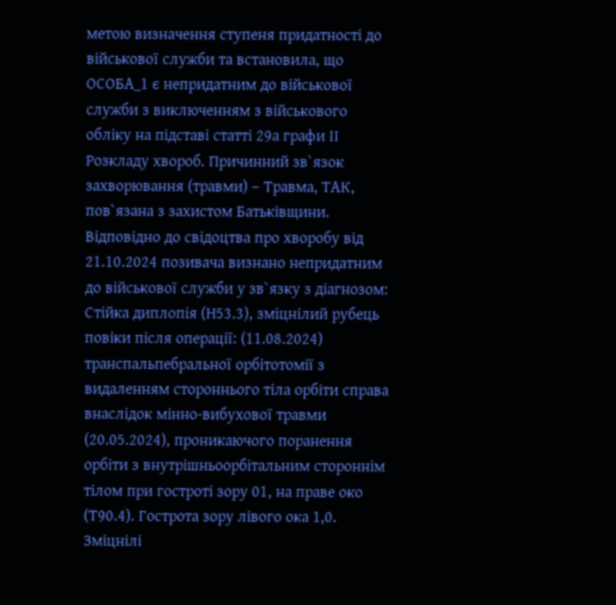метою визначення ступеня придатності до військової служби та встановила, що ОСОБА_1 є непридатним до військової служби з виключенням з військового обліку на підставі статті 29а графи ІІ Розкладу хвороб. Причинний зв`язок захворювання (травми) – Травма, ТАК, пов`язана з захистом Батьківщини.
Відповідно до свідоцтва про хворобу від 21.10.2024 позивача визнано непридатним до військової служби у зв`язку з діагнозом: Стійка диплопія (Н53.3), зміцнілий рубець повіки після операції: (11.08.2024) транспальпебральної орбітотомії з видаленням стороннього тіла орбіти справа внаслідок мінно-вибухової травми (20.05.2024), проникаючого поранення орбіти з внутрішньоорбітальним стороннім тілом при гостроті зору 01, на праве око (Т90.4). Гострота зору лівого ока 1,0. Зміцнілі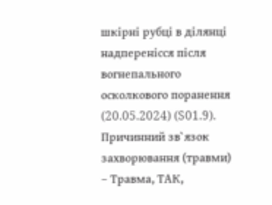шкірні рубці в ділянці надперенісся після вогнепального осколкового поранення (20.05.2024) (S01.9). Причинний зв`язок захворювання (травми) – Травма, ТАК,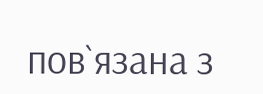пов`язана з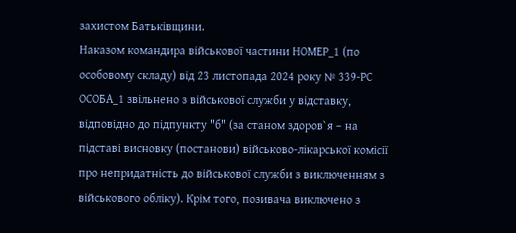захистом Батьківщини.
Наказом командира військової частини НОМЕР_1 (по особовому складу) від 23 листопада 2024 року № 339-РС ОСОБА_1 звільнено з військової служби у відставку, відповідно до підпункту "б" (за станом здоров`я – на підставі висновку (постанови) військово-лікарської комісії про непридатність до військової служби з виключенням з військового обліку). Крім того, позивача виключено з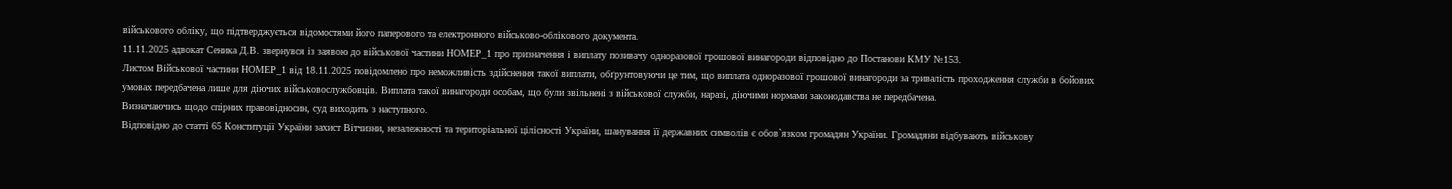військового обліку, що підтверджується відомостями його паперового та електронного військово-облікового документа.
11.11.2025 адвокат Сеника Д.В. звернувся із заявою до військової частини НОМЕР_1 про призначення і виплату позивачу одноразової грошової винагороди відповідно до Постанови КМУ №153.
Листом Військової частини НОМЕР_1 від 18.11.2025 повідомлено про неможливість здійснення такої виплати, обґрунтовуючи це тим, що виплата одноразової грошової винагороди за тривалість проходження служби в бойових умовах передбачена лише для діючих військовослужбовців. Виплата такої винагороди особам, що були звільнені з військової служби, наразі, діючими нормами законодавства не передбачена.
Визначаючись щодо спірних правовідносин, суд виходить з наступного.
Відповідно до статті 65 Конституції України захист Вітчизни, незалежності та територіальної цілісності України, шанування її державних символів є обов`язком громадян України. Громадяни відбувають військову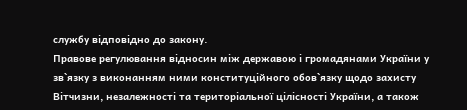службу відповідно до закону.
Правове регулювання відносин між державою і громадянами України у зв`язку з виконанням ними конституційного обов`язку щодо захисту Вітчизни, незалежності та територіальної цілісності України, а також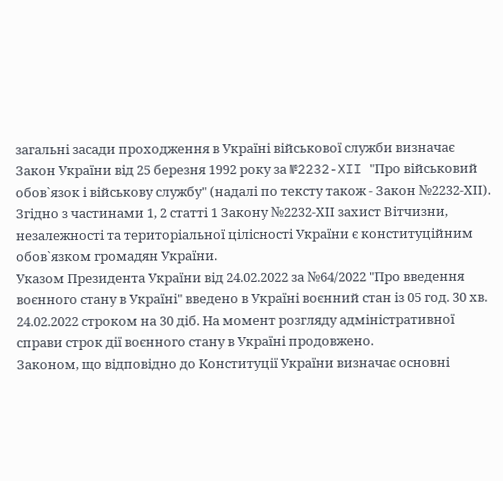загальні засади проходження в Україні військової служби визначає Закон України від 25 березня 1992 року за №2232-XII "Про військовий обов`язок і військову службу" (надалі по тексту також - Закон №2232-ХІІ).
Згідно з частинами 1, 2 статті 1 Закону №2232-ХІІ захист Вітчизни, незалежності та територіальної цілісності України є конституційним обов`язком громадян України.
Указом Президента України від 24.02.2022 за №64/2022 "Про введення воєнного стану в Україні" введено в Україні воєнний стан із 05 год. 30 хв. 24.02.2022 строком на 30 діб. На момент розгляду адміністративної справи строк дії воєнного стану в Україні продовжено.
Законом, що відповідно до Конституції України визначає основні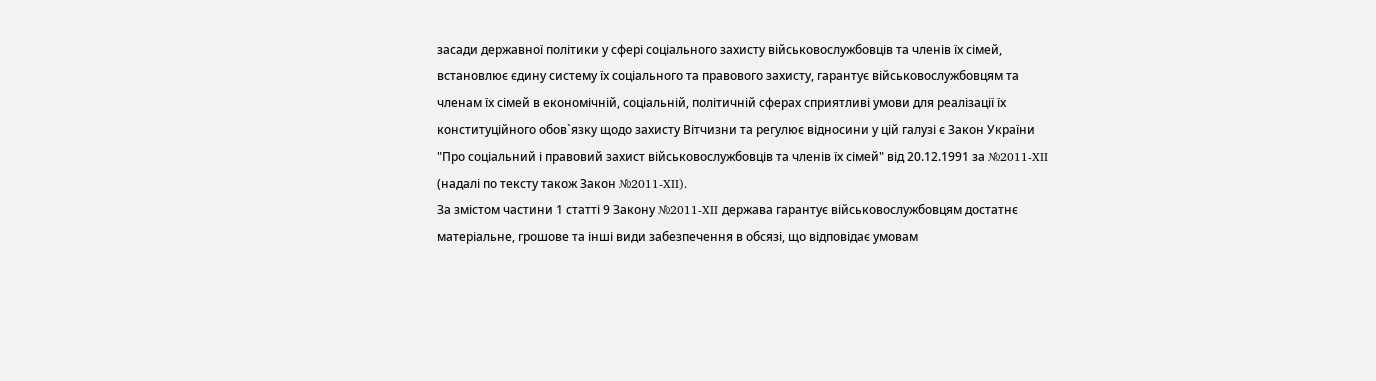засади державної політики у сфері соціального захисту військовослужбовців та членів їх сімей, встановлює єдину систему їх соціального та правового захисту, гарантує військовослужбовцям та членам їх сімей в економічній, соціальній, політичній сферах сприятливі умови для реалізації їх конституційного обов`язку щодо захисту Вітчизни та регулює відносини у цій галузі є Закон України "Про соціальний і правовий захист військовослужбовців та членів їх сімей" від 20.12.1991 за №2011-XII (надалі по тексту також Закон №2011-XII).
За змістом частини 1 статті 9 Закону №2011-XII держава гарантує військовослужбовцям достатнє матеріальне, грошове та інші види забезпечення в обсязі, що відповідає умовам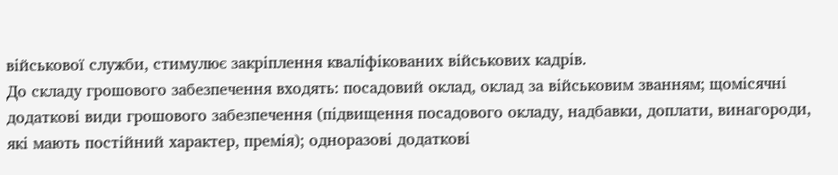військової служби, стимулює закріплення кваліфікованих військових кадрів.
До складу грошового забезпечення входять: посадовий оклад, оклад за військовим званням; щомісячні додаткові види грошового забезпечення (підвищення посадового окладу, надбавки, доплати, винагороди, які мають постійний характер, премія); одноразові додаткові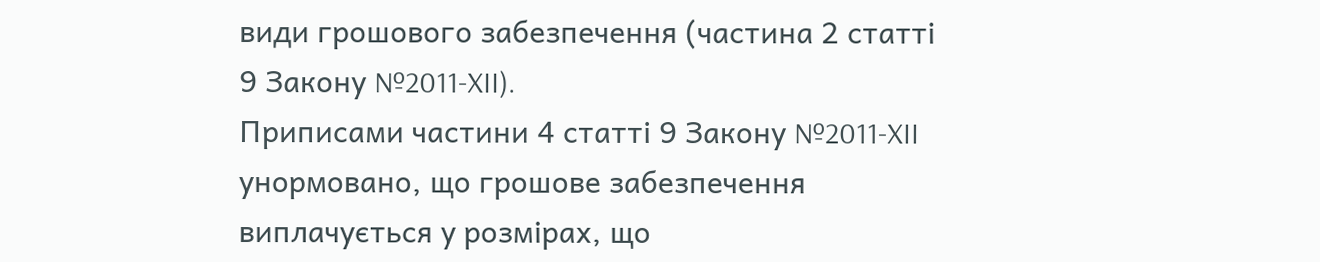види грошового забезпечення (частина 2 статті 9 Закону №2011-XII).
Приписами частини 4 статті 9 Закону №2011-XII унормовано, що грошове забезпечення виплачується у розмірах, що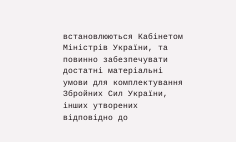встановлюються Кабінетом Міністрів України, та повинно забезпечувати достатні матеріальні умови для комплектування Збройних Сил України, інших утворених відповідно до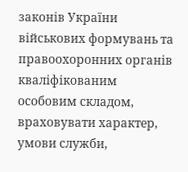законів України військових формувань та правоохоронних органів кваліфікованим особовим складом, враховувати характер, умови служби,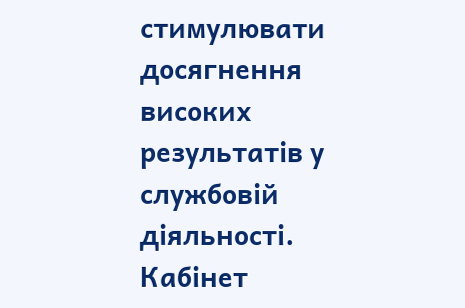стимулювати досягнення високих результатів у службовій діяльності.
Кабінет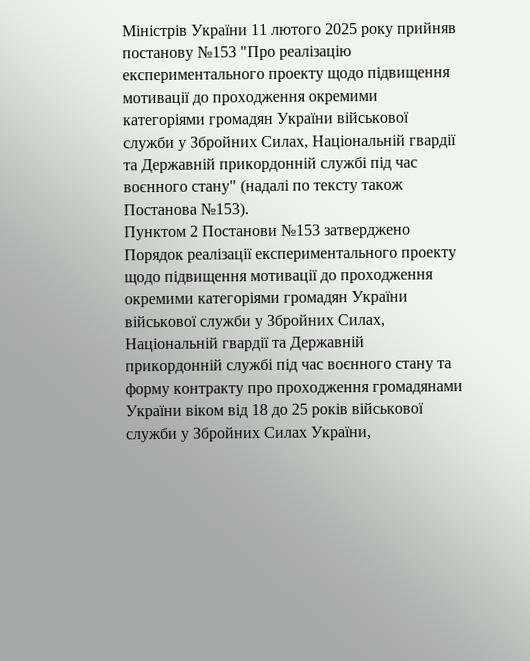Міністрів України 11 лютого 2025 року прийняв постанову №153 "Про реалізацію експериментального проекту щодо підвищення мотивації до проходження окремими категоріями громадян України військової служби у Збройних Силах, Національній гвардії та Державній прикордонній службі під час воєнного стану" (надалі по тексту також Постанова №153).
Пунктом 2 Постанови №153 затверджено Порядок реалізації експериментального проекту щодо підвищення мотивації до проходження окремими категоріями громадян України військової служби у Збройних Силах, Національній гвардії та Державній прикордонній службі під час воєнного стану та форму контракту про проходження громадянами України віком від 18 до 25 років військової служби у Збройних Силах України,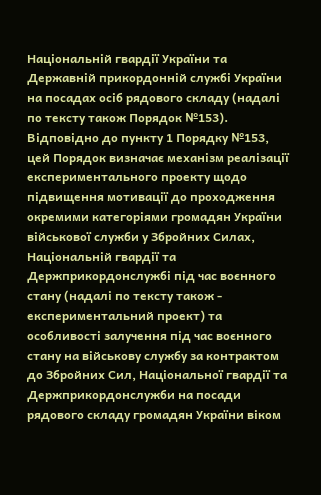Національній гвардії України та Державній прикордонній службі України на посадах осіб рядового складу (надалі по тексту також Порядок №153).
Відповідно до пункту 1 Порядку №153, цей Порядок визначає механізм реалізації експериментального проекту щодо підвищення мотивації до проходження окремими категоріями громадян України військової служби у Збройних Силах, Національній гвардії та Держприкордонслужбі під час воєнного стану (надалі по тексту також - експериментальний проект) та особливості залучення під час воєнного стану на військову службу за контрактом до Збройних Сил, Національної гвардії та Держприкордонслужби на посади рядового складу громадян України віком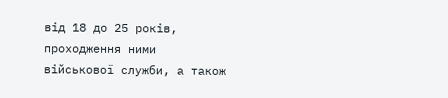від 18 до 25 років, проходження ними військової служби, а також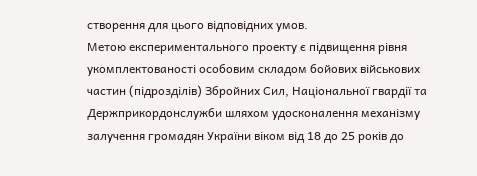створення для цього відповідних умов.
Метою експериментального проекту є підвищення рівня укомплектованості особовим складом бойових військових частин (підрозділів) Збройних Сил, Національної гвардії та Держприкордонслужби шляхом удосконалення механізму залучення громадян України віком від 18 до 25 років до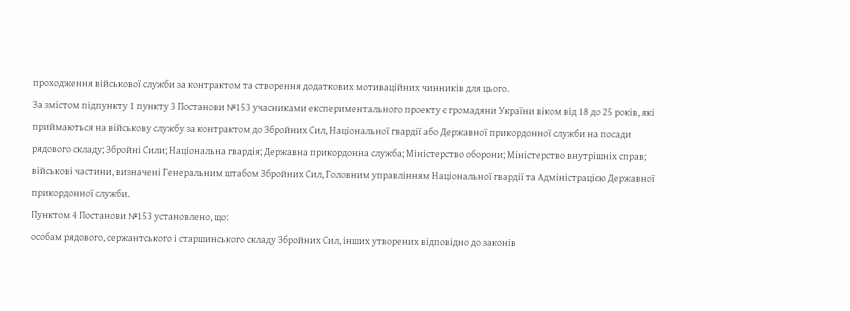проходження військової служби за контрактом та створення додаткових мотиваційних чинників для цього.
За змістом підпункту 1 пункту 3 Постанови №153 учасниками експериментального проекту є громадяни України віком від 18 до 25 років, які приймаються на військову службу за контрактом до Збройних Сил, Національної гвардії або Державної прикордонної служби на посади рядового складу; Збройні Сили; Національна гвардія; Державна прикордонна служба; Міністерство оборони; Міністерство внутрішніх справ; військові частини, визначені Генеральним штабом Збройних Сил, Головним управлінням Національної гвардії та Адміністрацією Державної прикордонної служби.
Пунктом 4 Постанови №153 установлено, що:
особам рядового, сержантського і старшинського складу Збройних Сил, інших утворених відповідно до законів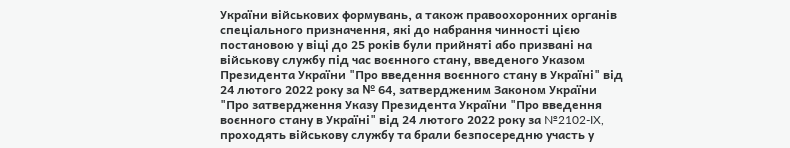України військових формувань, а також правоохоронних органів спеціального призначення, які до набрання чинності цією постановою у віці до 25 років були прийняті або призвані на військову службу під час воєнного стану, введеного Указом Президента України "Про введення воєнного стану в Україні" від 24 лютого 2022 року за № 64, затвердженим Законом України "Про затвердження Указу Президента України "Про введення воєнного стану в Україні" від 24 лютого 2022 року за №2102-IX, проходять військову службу та брали безпосередню участь у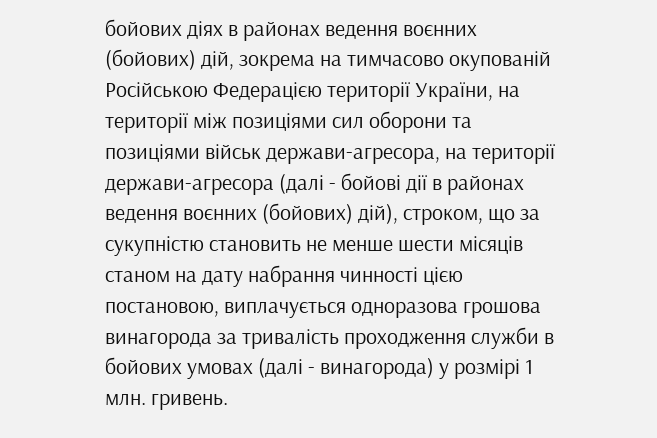бойових діях в районах ведення воєнних (бойових) дій, зокрема на тимчасово окупованій Російською Федерацією території України, на території між позиціями сил оборони та позиціями військ держави-агресора, на території держави-агресора (далі - бойові дії в районах ведення воєнних (бойових) дій), строком, що за сукупністю становить не менше шести місяців станом на дату набрання чинності цією постановою, виплачується одноразова грошова винагорода за тривалість проходження служби в бойових умовах (далі - винагорода) у розмірі 1 млн. гривень.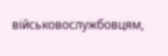військовослужбовцям,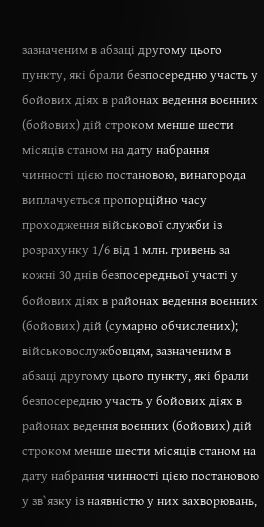зазначеним в абзаці другому цього пункту, які брали безпосередню участь у бойових діях в районах ведення воєнних (бойових) дій строком менше шести місяців станом на дату набрання чинності цією постановою, винагорода виплачується пропорційно часу проходження військової служби із розрахунку 1/6 від 1 млн. гривень за кожні 30 днів безпосередньої участі у бойових діях в районах ведення воєнних (бойових) дій (сумарно обчислених);
військовослужбовцям, зазначеним в абзаці другому цього пункту, які брали безпосередню участь у бойових діях в районах ведення воєнних (бойових) дій строком менше шести місяців станом на дату набрання чинності цією постановою у зв`язку із наявністю у них захворювань,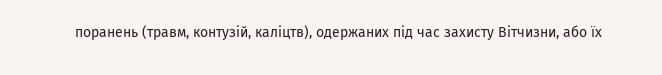поранень (травм, контузій, каліцтв), одержаних під час захисту Вітчизни, або їх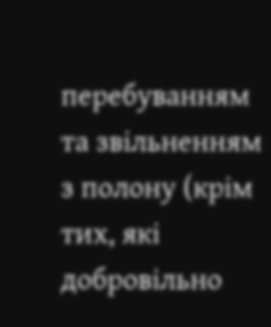перебуванням та звільненням з полону (крім тих, які добровільно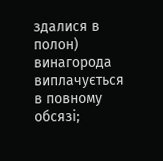здалися в полон) винагорода виплачується в повному обсязі;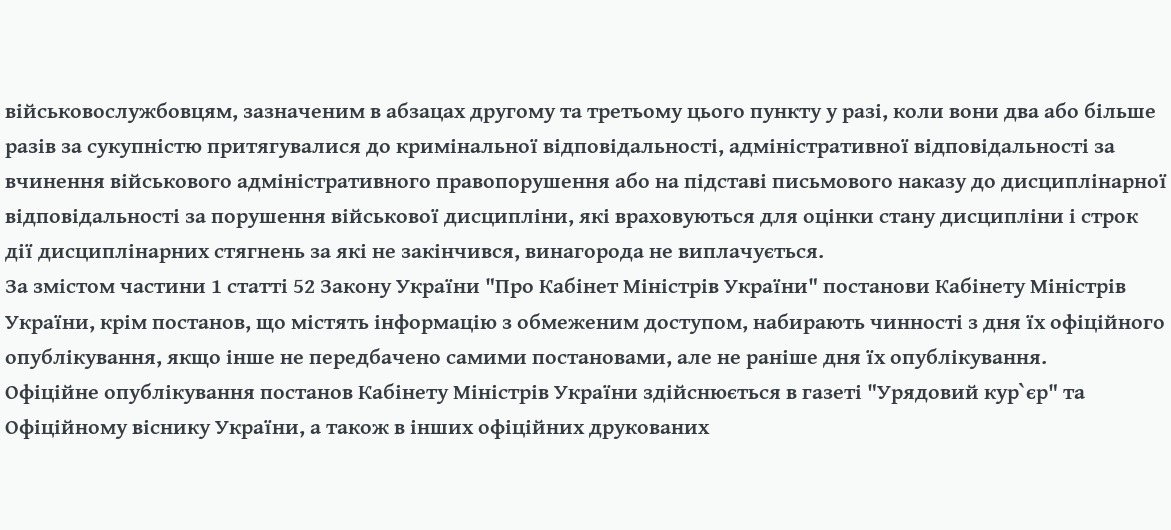військовослужбовцям, зазначеним в абзацах другому та третьому цього пункту у разі, коли вони два або більше разів за сукупністю притягувалися до кримінальної відповідальності, адміністративної відповідальності за вчинення військового адміністративного правопорушення або на підставі письмового наказу до дисциплінарної відповідальності за порушення військової дисципліни, які враховуються для оцінки стану дисципліни і строк дії дисциплінарних стягнень за які не закінчився, винагорода не виплачується.
За змістом частини 1 статті 52 Закону України "Про Кабінет Міністрів України" постанови Кабінету Міністрів України, крім постанов, що містять інформацію з обмеженим доступом, набирають чинності з дня їх офіційного опублікування, якщо інше не передбачено самими постановами, але не раніше дня їх опублікування.
Офіційне опублікування постанов Кабінету Міністрів України здійснюється в газеті "Урядовий кур`єр" та Офіційному віснику України, а також в інших офіційних друкованих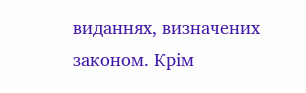виданнях, визначених законом. Крім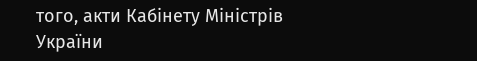того, акти Кабінету Міністрів України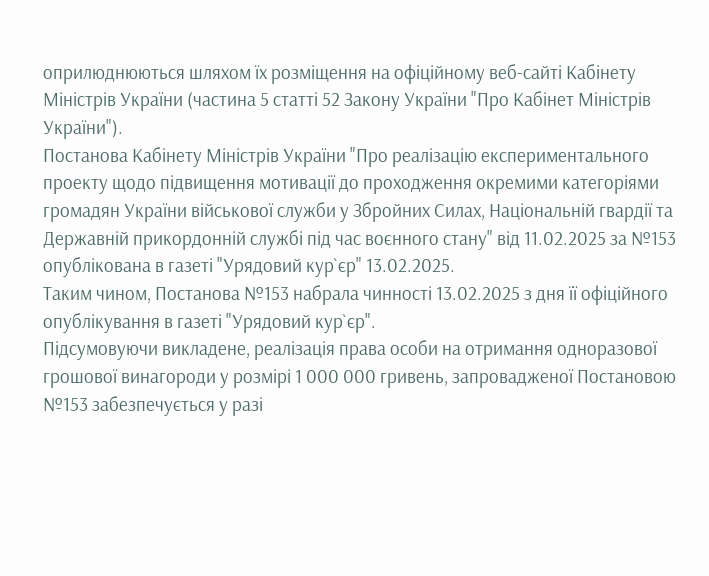оприлюднюються шляхом їх розміщення на офіційному веб-сайті Кабінету Міністрів України (частина 5 статті 52 Закону України "Про Кабінет Міністрів України").
Постанова Кабінету Міністрів України "Про реалізацію експериментального проекту щодо підвищення мотивації до проходження окремими категоріями громадян України військової служби у Збройних Силах, Національній гвардії та Державній прикордонній службі під час воєнного стану" від 11.02.2025 за №153 опублікована в газеті "Урядовий кур`єр" 13.02.2025.
Таким чином, Постанова №153 набрала чинності 13.02.2025 з дня її офіційного опублікування в газеті "Урядовий кур`єр".
Підсумовуючи викладене, реалізація права особи на отримання одноразової грошової винагороди у розмірі 1 000 000 гривень, запровадженої Постановою №153 забезпечується у разі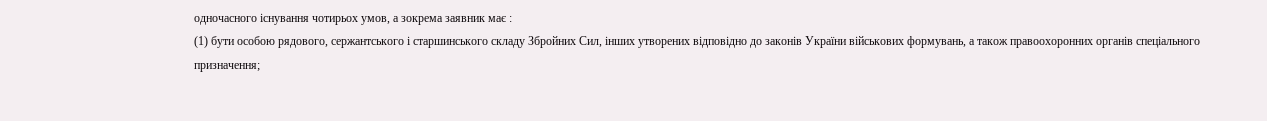одночасного існування чотирьох умов, а зокрема заявник має :
(1) бути особою рядового, сержантського і старшинського складу Збройних Сил, інших утворених відповідно до законів України військових формувань, а також правоохоронних органів спеціального призначення;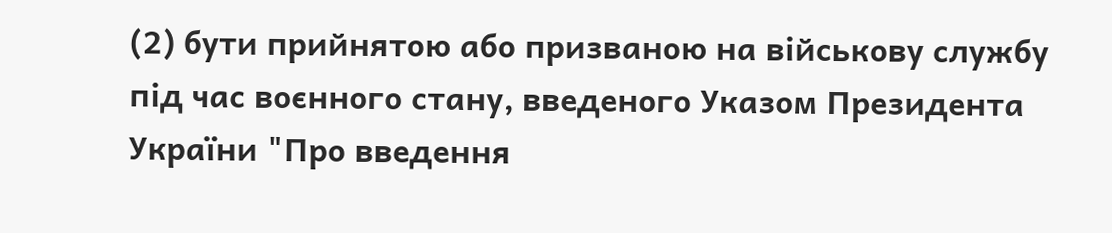(2) бути прийнятою або призваною на військову службу під час воєнного стану, введеного Указом Президента України "Про введення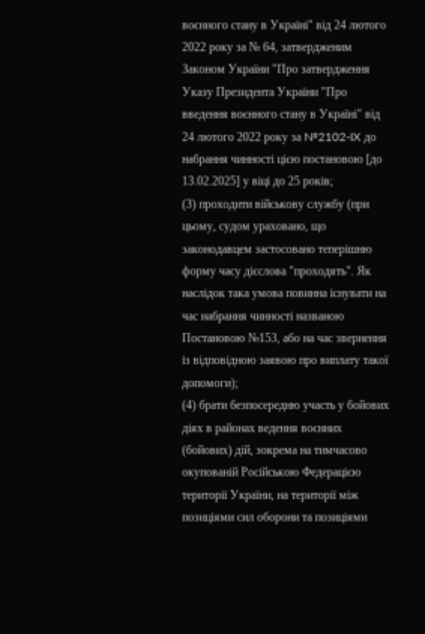воєнного стану в Україні" від 24 лютого 2022 року за № 64, затвердженим Законом України "Про затвердження Указу Президента України "Про введення воєнного стану в Україні" від 24 лютого 2022 року за №2102-IX до набрання чинності цією постановою [до 13.02.2025] у віці до 25 років;
(3) проходити військову службу (при цьому, судом ураховано, що законодавцем застосовано теперішню форму часу дієслова "проходять". Як наслідок така умова повинна існувати на час набрання чинності названою Постановою №153, або на час звернення із відповідною заявою про виплату такої допомоги);
(4) брати безпосередню участь у бойових діях в районах ведення воєнних (бойових) дій, зокрема на тимчасово окупованій Російською Федерацією території України, на території між позиціями сил оборони та позиціями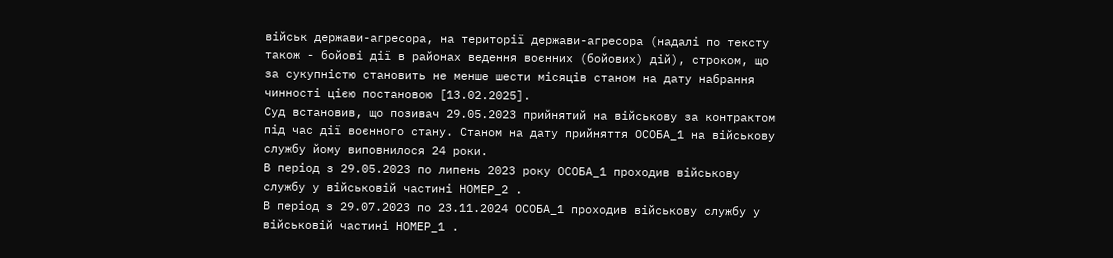військ держави-агресора, на території держави-агресора (надалі по тексту також - бойові дії в районах ведення воєнних (бойових) дій), строком, що за сукупністю становить не менше шести місяців станом на дату набрання чинності цією постановою [13.02.2025].
Суд встановив, що позивач 29.05.2023 прийнятий на військову за контрактом під час дії воєнного стану. Станом на дату прийняття ОСОБА_1 на військову службу йому виповнилося 24 роки.
В період з 29.05.2023 по липень 2023 року ОСОБА_1 проходив військову службу у військовій частині НОМЕР_2 .
В період з 29.07.2023 по 23.11.2024 ОСОБА_1 проходив військову службу у військовій частині НОМЕР_1 .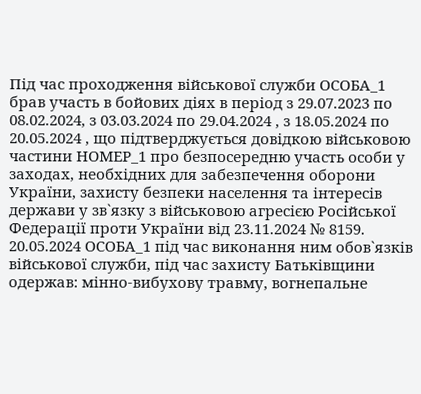Під час проходження військової служби ОСОБА_1 брав участь в бойових діях в період з 29.07.2023 по 08.02.2024, з 03.03.2024 по 29.04.2024 , з 18.05.2024 по 20.05.2024 , що підтверджується довідкою військовою частини НОМЕР_1 про безпосередню участь особи у заходах, необхідних для забезпечення оборони України, захисту безпеки населення та інтересів держави у зв`язку з військовою агресією Російської Федерації проти України від 23.11.2024 № 8159.
20.05.2024 ОСОБА_1 під час виконання ним обов`язків військової служби, під час захисту Батьківщини одержав: мінно-вибухову травму, вогнепальне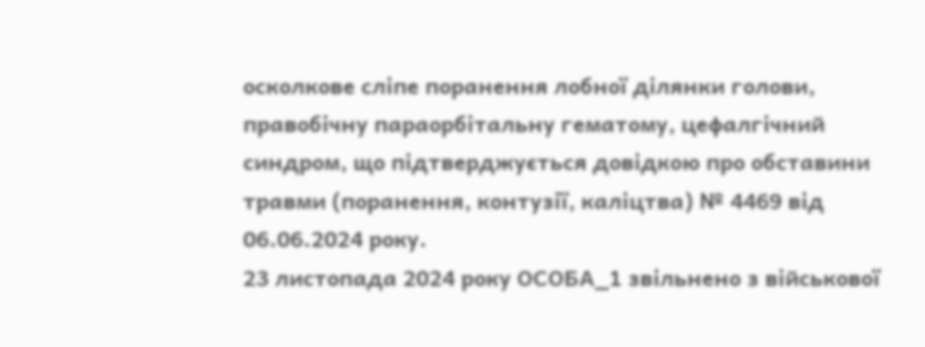осколкове сліпе поранення лобної ділянки голови, правобічну параорбітальну гематому, цефалгічний синдром, що підтверджується довідкою про обставини травми (поранення, контузії, каліцтва) № 4469 від 06.06.2024 року.
23 листопада 2024 року ОСОБА_1 звільнено з військової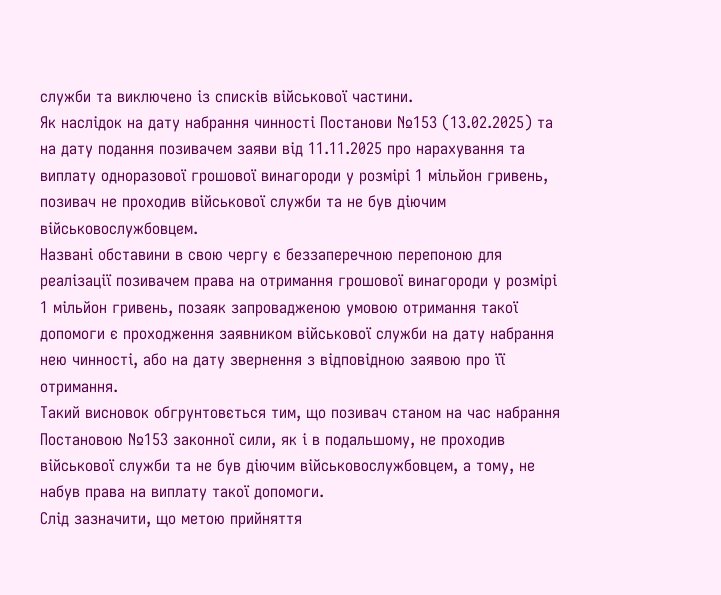служби та виключено із списків військової частини.
Як наслідок на дату набрання чинності Постанови №153 (13.02.2025) та на дату подання позивачем заяви від 11.11.2025 про нарахування та виплату одноразової грошової винагороди у розмірі 1 мільйон гривень, позивач не проходив військової служби та не був діючим військовослужбовцем.
Названі обставини в свою чергу є беззаперечною перепоною для реалізації позивачем права на отримання грошової винагороди у розмірі 1 мільйон гривень, позаяк запровадженою умовою отримання такої допомоги є проходження заявником військової служби на дату набрання нею чинності, або на дату звернення з відповідною заявою про її отримання.
Такий висновок обгрунтовється тим, що позивач станом на час набрання Постановою №153 законної сили, як і в подальшому, не проходив військової служби та не був діючим військовослужбовцем, а тому, не набув права на виплату такої допомоги.
Слід зазначити, що метою прийняття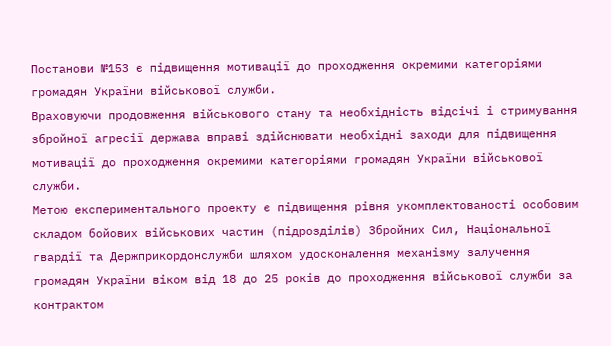Постанови №153 є підвищення мотивації до проходження окремими категоріями громадян України військової служби.
Враховуючи продовження військового стану та необхідність відсічі і стримування збройної агресії держава вправі здійснювати необхідні заходи для підвищення мотивації до проходження окремими категоріями громадян України військової служби.
Метою експериментального проекту є підвищення рівня укомплектованості особовим складом бойових військових частин (підрозділів) Збройних Сил, Національної гвардії та Держприкордонслужби шляхом удосконалення механізму залучення громадян України віком від 18 до 25 років до проходження військової служби за контрактом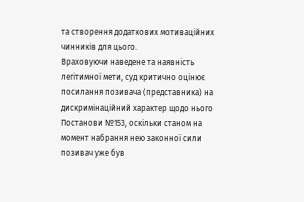та створення додаткових мотиваційних чинників для цього.
Враховуючи наведене та наявність легітимної мети, суд критично оцінює посилання позивача (представника) на дискримінаційний характер щодо нього Постанови №153, оскільки станом на момент набрання нею законної сили позивач уже був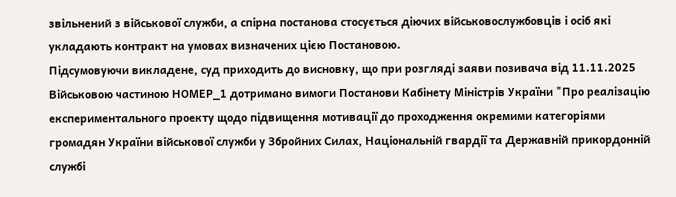звільнений з військової служби, а спірна постанова стосується діючих військовослужбовців і осіб які укладають контракт на умовах визначених цією Постановою.
Підсумовуючи викладене, суд приходить до висновку, що при розгляді заяви позивача від 11.11.2025 Військовою частиною НОМЕР_1 дотримано вимоги Постанови Кабінету Міністрів України "Про реалізацію експериментального проекту щодо підвищення мотивації до проходження окремими категоріями громадян України військової служби у Збройних Силах, Національній гвардії та Державній прикордонній службі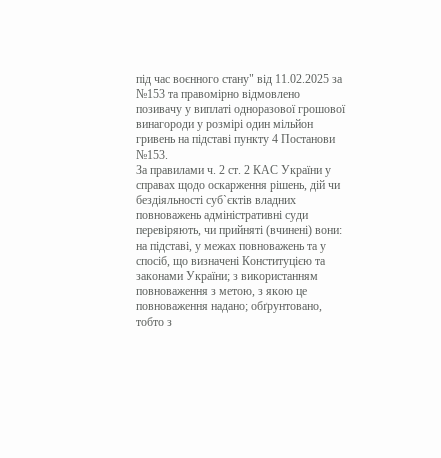під час воєнного стану" від 11.02.2025 за №153 та правомірно відмовлено позивачу у виплаті одноразової грошової винагороди у розмірі один мільйон гривень на підставі пункту 4 Постанови №153.
За правилами ч. 2 ст. 2 КАС України у справах щодо оскарження рішень, дій чи бездіяльності суб`єктів владних повноважень адміністративні суди перевіряють, чи прийняті (вчинені) вони: на підставі, у межах повноважень та у спосіб, що визначені Конституцією та законами України; з використанням повноваження з метою, з якою це повноваження надано; обґрунтовано, тобто з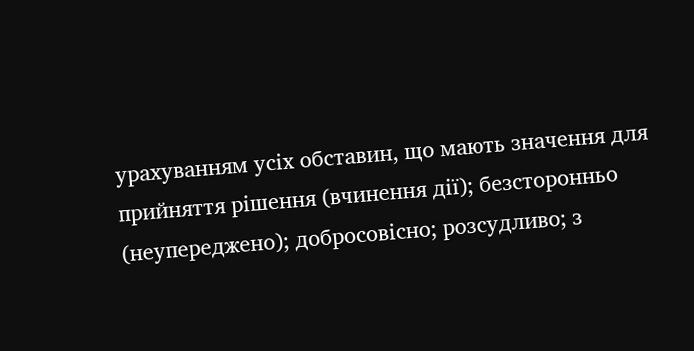урахуванням усіх обставин, що мають значення для прийняття рішення (вчинення дії); безсторонньо (неупереджено); добросовісно; розсудливо; з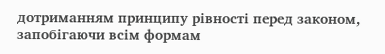дотриманням принципу рівності перед законом, запобігаючи всім формам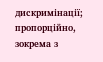дискримінації; пропорційно, зокрема з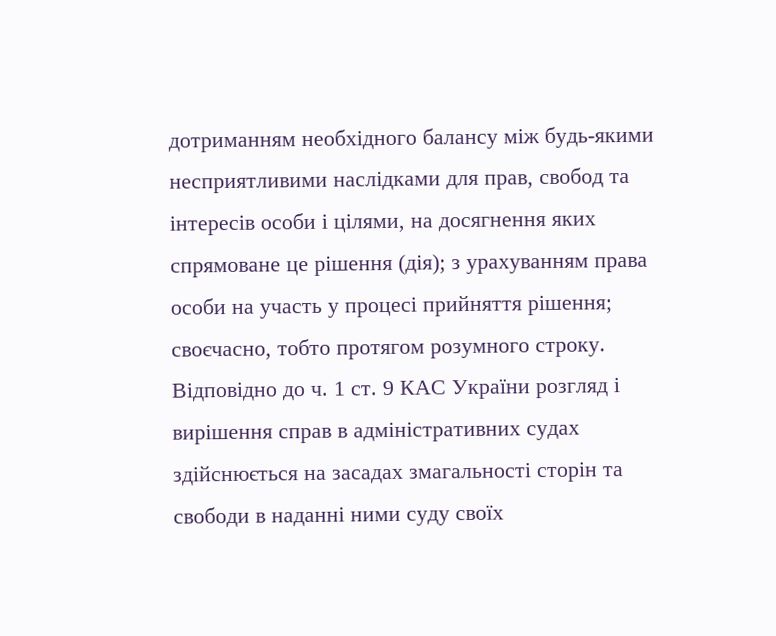дотриманням необхідного балансу між будь-якими несприятливими наслідками для прав, свобод та інтересів особи і цілями, на досягнення яких спрямоване це рішення (дія); з урахуванням права особи на участь у процесі прийняття рішення; своєчасно, тобто протягом розумного строку.
Відповідно до ч. 1 ст. 9 КАС України розгляд і вирішення справ в адміністративних судах здійснюється на засадах змагальності сторін та свободи в наданні ними суду своїх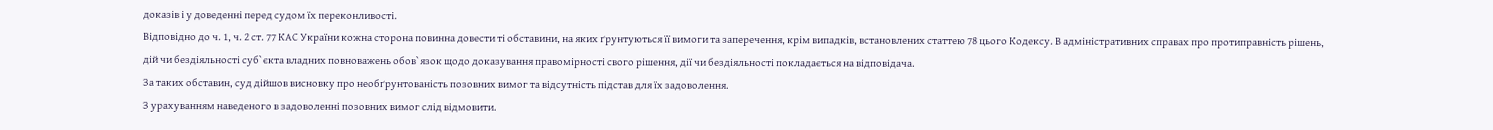доказів і у доведенні перед судом їх переконливості.
Відповідно до ч. 1, ч. 2 ст. 77 КАС України кожна сторона повинна довести ті обставини, на яких ґрунтуються її вимоги та заперечення, крім випадків, встановлених статтею 78 цього Кодексу. В адміністративних справах про протиправність рішень, дій чи бездіяльності суб`єкта владних повноважень обов`язок щодо доказування правомірності свого рішення, дії чи бездіяльності покладається на відповідача.
За таких обставин, суд дійшов висновку про необґрунтованість позовних вимог та відсутність підстав для їх задоволення.
З урахуванням наведеного в задоволенні позовних вимог слід відмовити.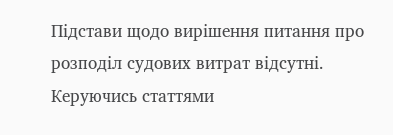Підстави щодо вирішення питання про розподіл судових витрат відсутні.
Керуючись статтями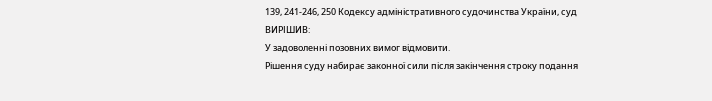139, 241-246, 250 Кодексу адміністративного судочинства України, суд
ВИРІШИВ:
У задоволенні позовних вимог відмовити.
Рішення суду набирає законної сили після закінчення строку подання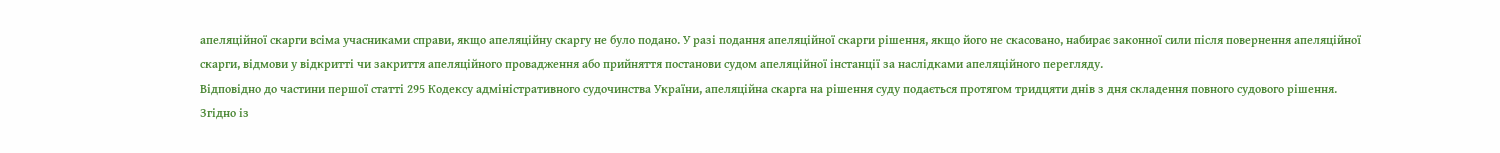апеляційної скарги всіма учасниками справи, якщо апеляційну скаргу не було подано. У разі подання апеляційної скарги рішення, якщо його не скасовано, набирає законної сили після повернення апеляційної скарги, відмови у відкритті чи закриття апеляційного провадження або прийняття постанови судом апеляційної інстанції за наслідками апеляційного перегляду.
Відповідно до частини першої статті 295 Кодексу адміністративного судочинства України, апеляційна скарга на рішення суду подається протягом тридцяти днів з дня складення повного судового рішення.
Згідно із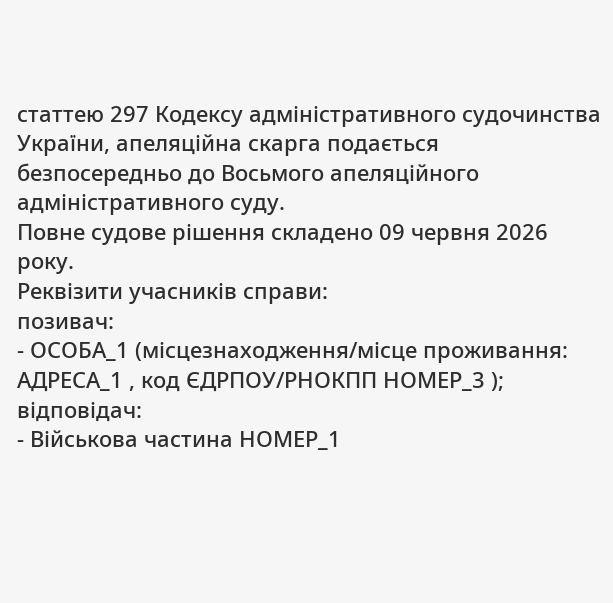статтею 297 Кодексу адміністративного судочинства України, апеляційна скарга подається безпосередньо до Восьмого апеляційного адміністративного суду.
Повне судове рішення складено 09 червня 2026 року.
Реквізити учасників справи:
позивач:
- ОСОБА_1 (місцезнаходження/місце проживання: АДРЕСА_1 , код ЄДРПОУ/РНОКПП НОМЕР_3 );
відповідач:
- Військова частина НОМЕР_1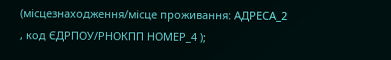(місцезнаходження/місце проживання: АДРЕСА_2 , код ЄДРПОУ/РНОКПП НОМЕР_4 );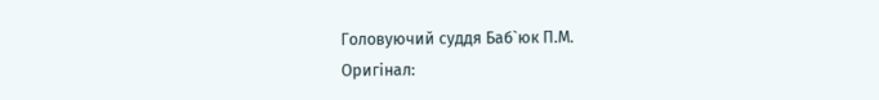Головуючий суддя Баб`юк П.М.
Оригінал: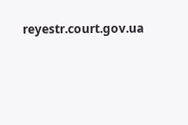reyestr.court.gov.ua